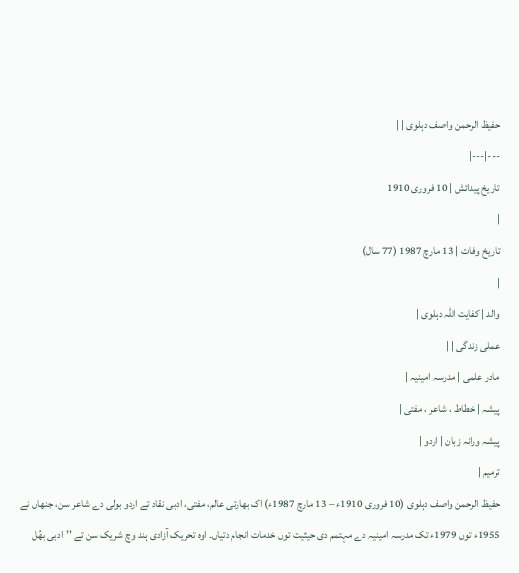حفیظ الرحمن واصف دہلوی | |
---|---|
تاریخ پیدائش | 10 فروری 1910
|
تاریخ وفات | 13 مارچ 1987 (77 سال)
|
والد | کفایت اللہ دہلوی |
عملی زندگی | |
مادر علمی | مدرسہ امینیہ |
پیشہ | خطاط ، شاعر ، مفتی |
پیشہ ورانہ زبان | اردو |
ترمیم |
حفیظ الرحمن واصف دہلوی (10 فروری 1910ء – 13 مارچ 1987ء) اک بھارتی عالم، مفتی، ادبی نقاد تے اردو بولی دے شاعر سن، جنھاں نے 1955ء توں 1979ء تک مدرسہ امینیہ دے مہتمم دی حیثیت توں خدمات انجام دتیاں۔ اوہ تحریک آزادی ہند وچ شریک سن تے ’’ادبی بھُل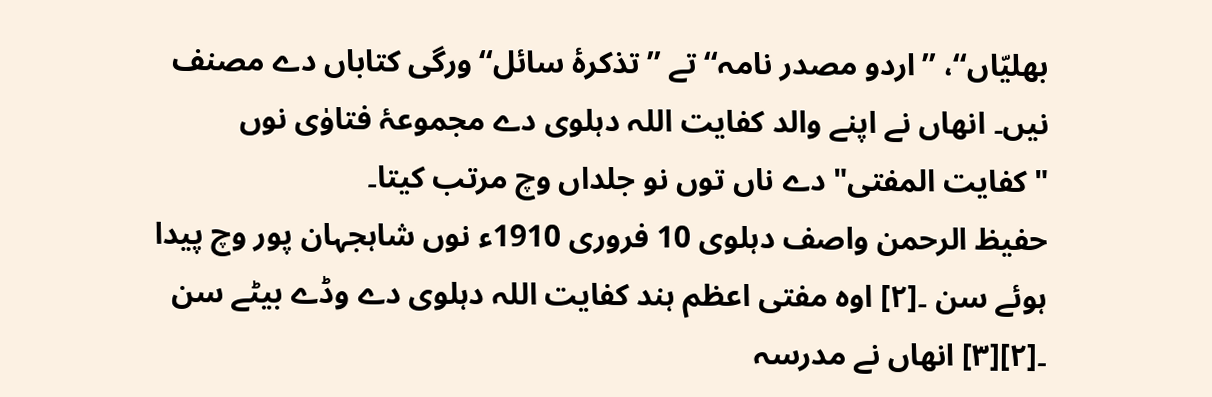بھلیّاں‘‘، ’’اردو مصدر نامہ‘‘ تے ’’تذکرۂ سائل‘‘ورگی کتاباں دے مصنف نيں۔ انھاں نے اپنے والد کفایت اللہ دہلوی دے مجموعۂ فتاوٰی نوں "کفایت المفتی" دے ناں توں نو جلداں وچ مرتب کيتا۔
حفیظ الرحمن واصف دہلوی 10 فروری 1910ء نوں شاہجہان پور وچ پیدا ہوئے سن ۔[۲] اوہ مفتی اعظم ہند کفایت اللہ دہلوی دے وڈے بیٹے سن ۔[۲][۳] انھاں نے مدرسہ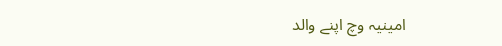امینیہ وچ اپنے والد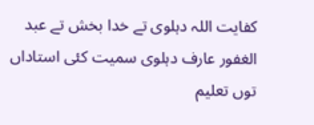کفایت اللہ دہلوی تے خدا بخش تے عبد الغفور عارف دہلوی سمیت کئی استاداں توں تعلیم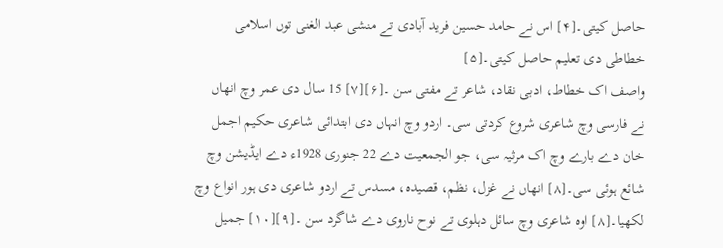حاصل کيتی۔[۴] اس نے حامد حسین فرید آبادی تے منشی عبد الغنی توں اسلامی خطاطی دی تعلیم حاصل کيتی۔[۵]
واصف اک خطاط، ادبی نقاد، شاعر تے مفتی سن ۔[۶][۷] 15 سال دی عمر وچ انھاں نے فارسی وچ شاعری شروع کردتی سی۔ اردو وچ انہاں دی ابتدائی شاعری حکیم اجمل خان دے بارے وچ اک مرثیہ سی، جو الجمعیت دے 22 جنوری 1928ء دے ایڈیشن وچ شائع ہوئی سی۔[۸] انھاں نے غزل، نظم، قصیدہ، مسدس تے اردو شاعری دی ہور انواع وچ لکھیا۔[۸] اوہ شاعری وچ سائل دہلوی تے نوح ناروی دے شاگرد سن ۔[۹][۱۰] جمیل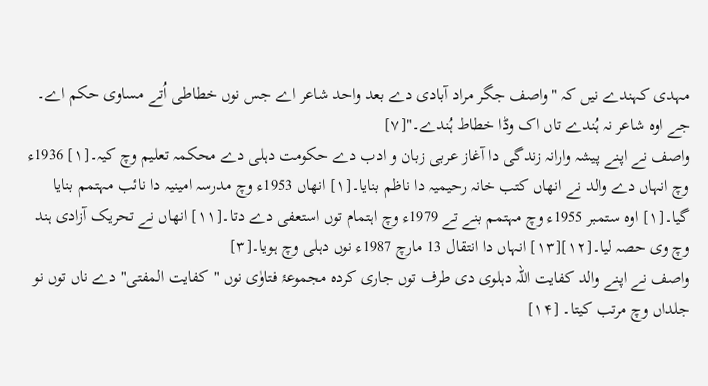مہدی کہندے نيں کہ "واصف جگر مراد آبادی دے بعد واحد شاعر اے جس نوں خطاطی اُتے مساوی حکم اے۔ جے اوہ شاعر نہ ہُندے تاں اک وڈا خطاط ہُندے۔"[۷]
واصف نے اپنے پیشہ وارانہ زندگی دا آغاز عربی زبان و ادب دے حکومت دہلی دے محکمہ تعلیم وچ کیہ۔[۱] 1936ء وچ انہاں دے والد نے انھاں کتب خانہ رحیمیہ دا ناظم بنایا۔[۱] انھاں 1953ء وچ مدرسہ امینیہ دا نائب مہتمم بنایا گیا۔[۱] اوہ ستمبر 1955ء وچ مہتمم بنے تے 1979ء وچ اہتمام توں استعفی دے دتا۔[۱۱] انھاں نے تحریک آزادی ہند وچ وی حصہ لیا۔[۱۲][۱۳] انہاں دا انتقال 13 مارچ 1987ء نوں دہلی وچ ہويا۔[۳]
واصف نے اپنے والد کفایت اللہ دہلوی دی طرف توں جاری کردہ مجموعۂ فتاوٰی نوں "کفایت المفتی" دے ناں توں نو جلداں وچ مرتب کيتا۔ [۱۴]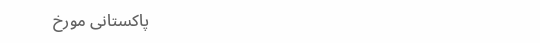پاکستانی مورخ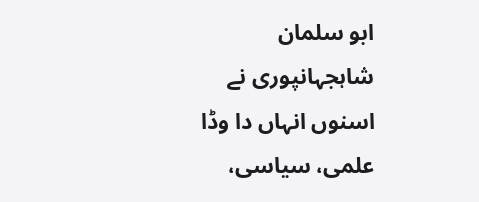ابو سلمان شاہجہانپوری نے اسنوں انہاں دا وڈا علمی، سیاسی،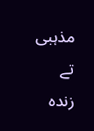مذہبی تے زندہ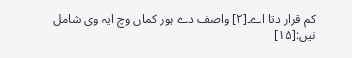کم قرار دتا اے۔[۲] واصف دے ہور کماں وچ ایہ وی شامل نيں:[۱۵]